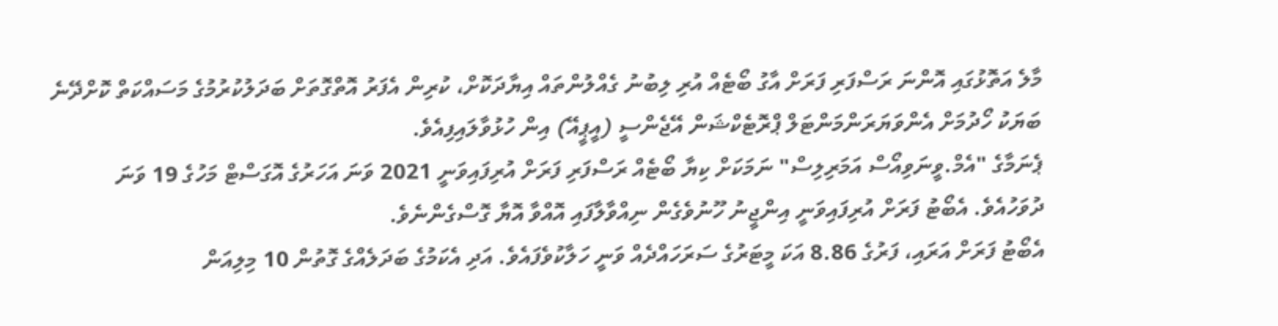މާލެ އަތޮޅުގައި އޮންނަ ރަސްފަރި ފަރަށް އާގު ބޯޓެއް އުރި ލިބުނު ގެއްލުންތައް އިޔާދަކޮށް، ކުރިން އެފަރު އޮތްގޮތަށް ބަދަލުކުރުމުގެ މަސައްކަތް ކޮށްދޭނެ ބަޔަކު ހޯދުމަށް އެންވަޔަރަންމަންޓަލް ޕްރޮޓެކްޝަން އޭޖެންސީ (އީޕީއޭ) އިން ހުޅުވާލައިފިއެވެ.
ޕެނަމާގެ "އެމް.ވީނަވިއޯސް އަމަރިލިސް" ނަމަކަށް ކިޔާ ބޯޓެއް ރަސްފަރި ފަރަށް އުރިފައިވަނީ 2021 ވަނަ އަހަރުގެ އޮގަސްޓް މަހުގެ 19 ވަނަ ދުވަހުއެވެ. އެބޯޓު ފަރަށް އުރިފައިވަނީ އިންޖީނު ހޫނުވެގެން ނިއްވާލާފައި އޮއްވާ އޮޔާ ގޮސްގެންނެވެ.
އެބޯޓު ފަރަށް އަރައި، ފަރުގެ 8.86 އަކަ މީޓަރުގެ ސަރަހައްދެއް ވަނީ ހަލާކުވެފައެވެ. އަދި އެކަމުގެ ބަދަލެއްގެ ގޮތުން 10 މިލިއަން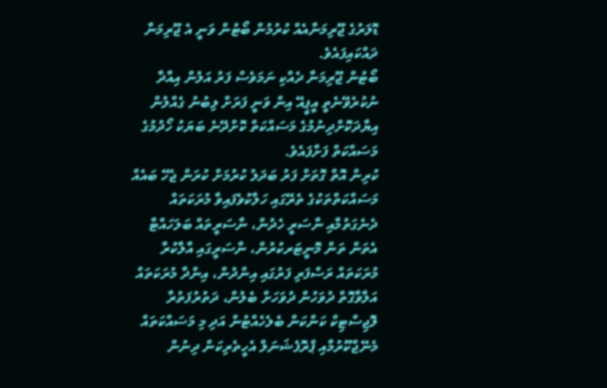ޑޮލަރުގެ ޖޫރިމަނާއެއް ކުރުމުން ބޯޓުން ވަނީ އެ ޖޫރިމަނާ ދައްކައިފައެވެ.
ބޯޓުން ޖޫރިމަނާ ދެއްކި ނަމަވެސް ފަރު އަލުން އިއާދާ ނުކުރެވޭނެތީ އީޕީއޭ އިން ވަނީ ފަރަށް ލިބުނު ގެއްލުން އިޔާދަކޮށްދިނުމުގެ މަސައްކަތް ކޮށްދޭނެ ބަޔަކު ހޯދުމުގެ މަސައްކަތް ފަށާފައެވެ.
ކުރިން އޮތް ގޮތަށް ފަރު ބަދަލު ކުރުމަށް ކުރަން ޖެހޭ ބައެއް މަސައްކަތްތަކުގެ ތެރޭގައި ހަލާކުވެފައިވާ މުރަކަތައް ދެނެގަތުމާއި ނާސަރީ ހެދުން، ނާސަރީތައް ބަލަހައްޓާ އެތަން ތަން މޮނީޓަރކުރުން، ނާސަރީގައި އާލާކުރާ މުރަކަތައް ރަސްފަރި ފަރުގައި އިންދުން، އިންދާ މުރަކަތައް އަލާވާގޮތް ދުވަހުން ދުވަހަށް ބެލުން، ދަތުރުފަތުރާ ލޮޖިސްޓިކް ކަންކަން ބެލެހެއްޓުން އަދި މި މަސައްކަތައް މެނޭޖްކޫރުމާއި ޕްރޮފެޝަނަލް އެހީތެރިކަން ދިނުން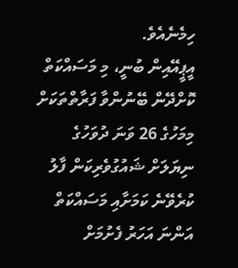ހިމެނެއެވެ.
އީޕީއޭއިން ބުނީ، މި މަސައްކަތް ކޮށްދޭން ބޭނުންވާ ފަރާތްތަކަށް މިމަހުގެ 26 ވަނަ ދުވަހުގެ ނިޔަލަށް ޝައުގުވެރިކަން ފާލު ކުރެވޭނެ ކަމަށާއި މަސައްކަތް އަންނަ އަހަރު ފެށުމަށް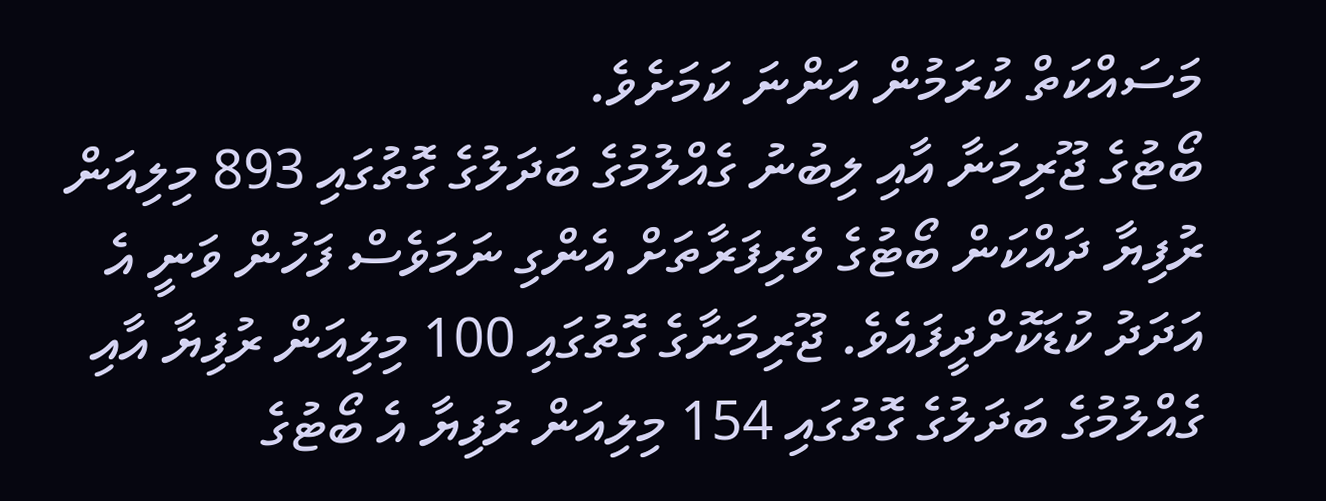މަސައްކަތް ކުރަމުން އަންނަ ކަމަށެވެ.
ބޯޓުގެ ޖޫރިމަނާ އާއި ލިބުނު ގެއްލުމުގެ ބަދަލުގެ ގޮތުގައި 893 މިލިއަން ރުފިޔާ ދައްކަން ބޯޓުގެ ވެރިފަރާތަށް އެންގި ނަމަވެސް ފަހުން ވަނީ އެ އަދަދު ކުޑަކޮށްދީފައެވެ. ޖޫރިމަނާގެ ގޮތުގައި 100 މިލިއަން ރުފިޔާ އާއި ގެއްލުމުގެ ބަދަލުގެ ގޮތުގައި 154 މިލިއަން ރުފިޔާ އެ ބޯޓުގެ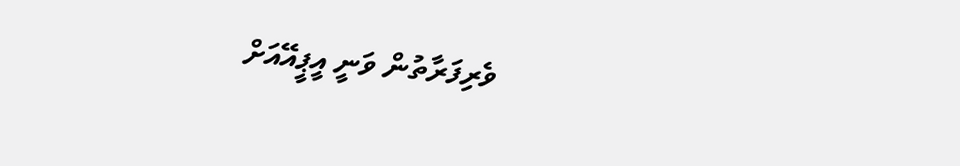ވެރިފަރާތުން ވަނީ އީޕީއޭއަށް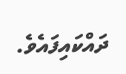ދައްކައިފައެވެ.